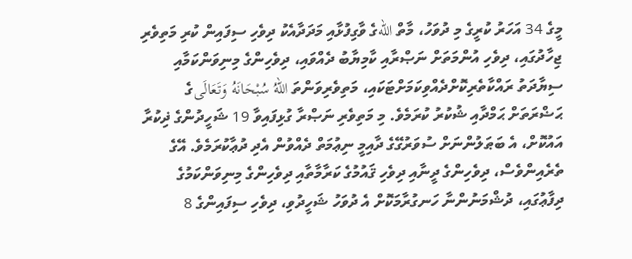މީގެ 34 އަހަރު ކުރީގެ މި ދުވަހު، މާތް اللهގެ ވާގިފުޅާއި މަދަދާއެކު ދިވެހި ސިފައިން ކުރި މަތިވެރި ޖިހާދުގައި، ދިވެހި އުންމަތަށް ނަޞްރާއި ކާމިޔާބު ދެއްވައި، ދިވެހިންގެ މިނިވަންކަމާއި ސިޔާދަތު ރައްކާތެރިކޮށްދެއްވިކަމަށްޓަކައި، މަތިވެރިވަންތަ اللهُ سُبْحَانَهُ وَتَعَالَىގެ ޙަޟްރަތަށް ޙަމްދާއި ޝުކުރު ކުރަމެވެ. މި މަތިވެރި ނަޞްރާ ގުޅިފައިވާ 19 ޝަހީދުންގެ ޛިކުރާ އައުކޮށް، އެ ބަޠަލުންނަށް ސުވަރުގޭގެ ދާއިމީ ނިޢުމަތް ދެއްވުން އެދި ދުޢާކުރަމެވެ. އޭގެ ތެރެއިންވެސް، ދިވެހިންގެ ދީނާއި ދިވެހި ޤައުމުގެ ކަރާމާތާއި ދިވެހިންގެ މިނިވަންކަމުގެ ދިފާޢުގައި، ދުޝްމަނުންނާ ހަނގުރާމަކޮށް އެ ދުވަހު ޝަހީދުވި، ދިވެހި ސިފައިންގެ 8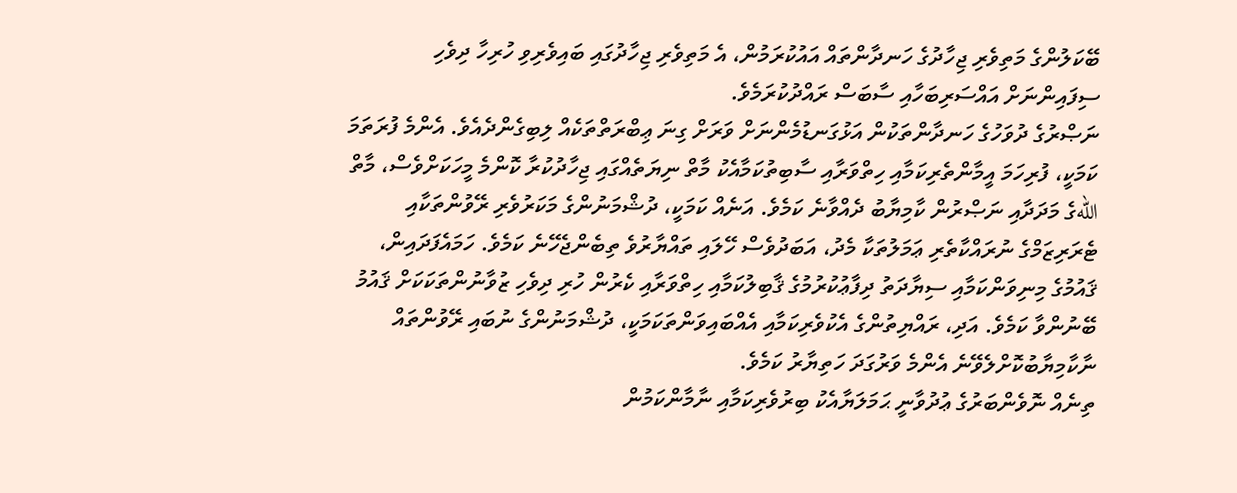ބޭކަލުންގެ މަތިވެރި ޖިހާދުގެ ހަނދާންތައް އައުކުރަމުން، އެ މަތިވެރި ޖިހާދުގައި ބައިވެރިވި ހުރިހާ ދިވެހި ސިފައިންނަށް އައްސަރިބަހާއި ސާބަސް ރައްދުކުރަމެވެ.
ނަޞްރުގެ ދުވަހުގެ ހަނދާންތަކުން އަޅުގަނޑުމެންނަށް ވަރަށް ގިނަ ޢިބްރަތްތަކެއް ލިބިގެންދެއެވެ. އެންމެ ފުރަތަމަ ކަމަކީ، ފުރިހަމަ އީމާންތެރިކަމާއި ހިތްވަރާއި ސާބިތުކަމާއެކު މާތް ނިޔަތެއްގައި ޖިހާދުކުރާ ކޮންމެ މީހަކަށްވެސް، މާތް اللهގެ މަދަދާއި ނަޞްރުން ކާމިޔާބު ދެއްވާނެ ކަމެވެ. އަނެއް ކަމަކީ، ދުޝްމަނުންގެ މަކަރުވެރި ރޭވުންތަކާއި ޓެރަރިޒަމްގެ ނުރައްކާތެރި ޢަމަލުތަކާ މެދު، އަބަދުވެސް ހޭލައި ތައްޔާރުވެ ތިބެންޖެހޭނެ ކަމެވެ. ހަމައެފަދައިން، ޤައުމުގެ މިނިވަންކަމާއި ސިޔާދަތު ދިފާޢުކުރުމުގެ ޤާބިލުކަމާއި ހިތްވަރާއި ކެރުން ހުރި ދިވެހި ޒުވާނުންތަކަކަށް ޤައުމު ބޭނުންވާ ކަމެވެ. އަދި، ރައްޔިތުންގެ އެކުވެރިކަމާއި އެއްބައިވަންތަކަމަކީ، ދުޝްމަނުންގެ ނުބައި ރޭވުންތައް ނާކާމިޔާބުކޮށްލެވޭނެ އެންމެ ވަރުގަދަ ހަތިޔާރު ކަމެވެ.
ތިނެއް ނޮވެންބަރުގެ ޢުދުވާނީ ޙަމަލަޔާއެކު ބިރުވެރިކަމާއި ނާމާންކަމުން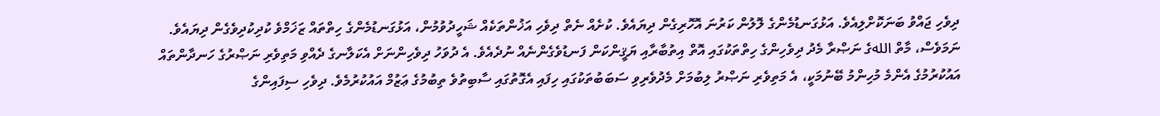ދިވެހި ޖައްވު ބަނަކޮށްލިއެވެ. އަޅުގަނޑުމެންގެ ލޮލުން ކަރުނަ އޮހޮރިގެން ދިޔައެވެ. ކުށެއް ނެތް ދިވެހި އަޚުންތަކެއް ޝަހީދުވުމުން، އަޅުގަނޑުމެންގެ ހިތްތައް ޒަޚަމްވެ ކުދިކުދިވެގެން ދިޔައެވެ. ނަމަވެސް، މާތް اللهގެ ނަޞްރާ މެދު ދިވެހިންގެ ހިތްތަކުގައި އޮތް އިތުބާރާއި ޔަޤީންކަން ފަނޑުވެގެންނެއް ނުދެއެވެ. އެ ދުވަހު ދިވެހިންނަށް އެކަލާނގެ ދެއްވި މަތިވެރި ނަޞްރުގެ ހަނދާންތައް އައުކުރުމުގެ އެންމެ މުހިންމު ބޭނުމަކީ، އެ މަތިވެރި ނަޞްރު ލިބުމަށް މެދުވެރިވި ސަބަބުތަކުގައި ހިފައި އެގޮތުގައި ސާބިތުވެ ތިބުމުގެ ޢަޒުމް އައުކުރުމެވެ. ދިވެހި ސިފައިންގެ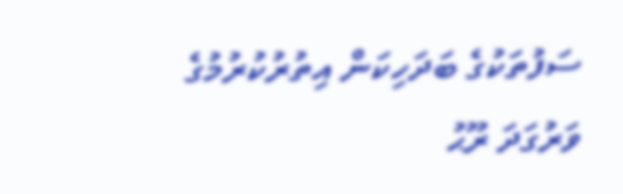ސަފުތަކުގެ ބަދަހިކަން އިތުރުކުރުމުގެ ވަރުގަދަ ރޫޙު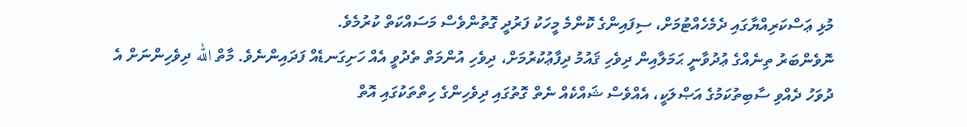މުޅި ޢަސްކަރިއްޔާގައި ދެމެހެއްޓުމަށް، ސިފައިންގެ ކޮންމެ މީހަކު ފަރުދީ ގޮތުންވެސް މަސައްކަތް ކުރުމެވެ.
ނޮވެންބަރު ތިނެއްގެ ޢުދުވާނީ ޙަމަލާއިން ދިވެހި ޤައުމު ދިފާޢުކުރުމަށް، ދިވެހި އުންމަތް ތެދުވީ އެއް ހަށިގަނޑެއް ފަދައިންނެވެ. މާތް الله ދިވެހިންނަށް އެ ދުވަހު ދެއްވި ސާބިތުކަމުގެ އަޞްލަކީ، އެއްވެސް ޝައްކެއް ނެތް ގޮތުގައި ދިވެހިންގެ ހިތްތަކުގައި އޮތް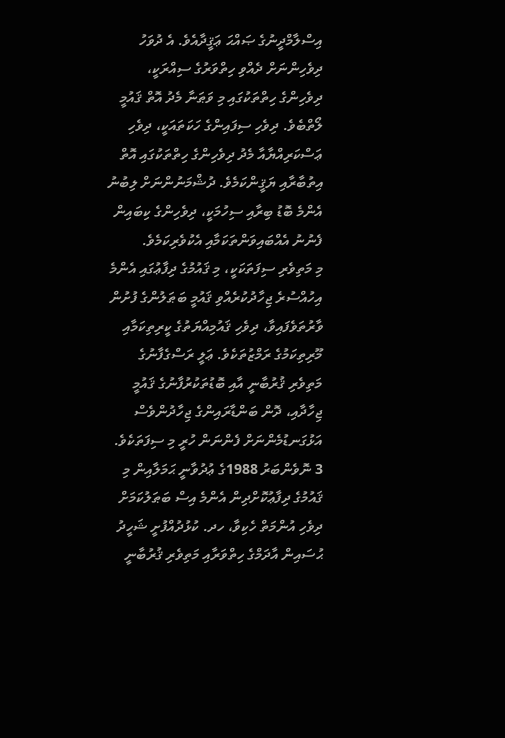އިސްލާމްދީނުގެ ޞައްޙަ ޢަޤީދާއެވެ. އެ ދުވަހު ދިވެހިންނަށް ދެއްވި ހިތްވަރުގެ ސިއްރަކީ، ދިވެހިންގެ ހިތްތަކުގައި މި ވަޠަނާ މެދު އޮތް ޤައުމީ ލޯތްބެވެ. ދިވެހި ސިފައިންގެ ހަކަތައަކީ، ދިވެހި ޢަސްކަރިއްޔާއާ މެދު ދިވެހިންގެ ހިތްތަކުގައި އޮތް އިތުބާރާއި ޔަޤީންކަމެވެ. ދުޝްމަނުންނަށް ލިބުނު އެންމެ ބޮޑު ބިރާއި ސިހުމަކީ، ދިވެހިންގެ ކިބައިން ފެނުނު އެއްބައިވަންތަކަމާއި އެކުވެރިކަމެވެ.
މި މަތިވެރި ސިފަތަކަކީ، މި ޤައުމުގެ ދިފާޢުގައި އެންމެ އިހުއްސުރެ ޖިހާދުކުރެއްވި ޤައުމީ ބަޠަލުންގެ ފުށުން ވާރުތަވެފައިވާ، ދިވެހި ޤައުމިއްޔަތުގެ ކީރިތިކަމާއި މޫރިތިކަމުގެ ރަމްޒުތަކެވެ. ޢަލީ ރަސްގެފާނުގެ މަތިވެރި ޤުރުބާނީ އާއި ބޮޑުތަކުރުފާނުގެ ޤައުމީ ޖިހާދާއި، ދޮން ބަންޑާރައިންގެ ޖިހާދުންވެސް އަޅުގަނޑުމެންނަށް ފެންނަން ހުރީ މި ސިފަތަކެވެ. 3 ނޮވެންބަރު 1988ގެ ޢުދުވާނީ ޙަމަލާއިން މި ޤައުމުގެ ދިފާޢުކޮށްދިން އެންމެ އިސް ބަޠަލުކަމަށް ދިވެހި އުންމަތް ހެކިވާ، ހދ. ކުޅުދުއްފުށީ ޝަހީދު ޙުސައިން އާދަމްގެ ހިތްވަރާއި މަތިވެރި ޤުރުބާނީ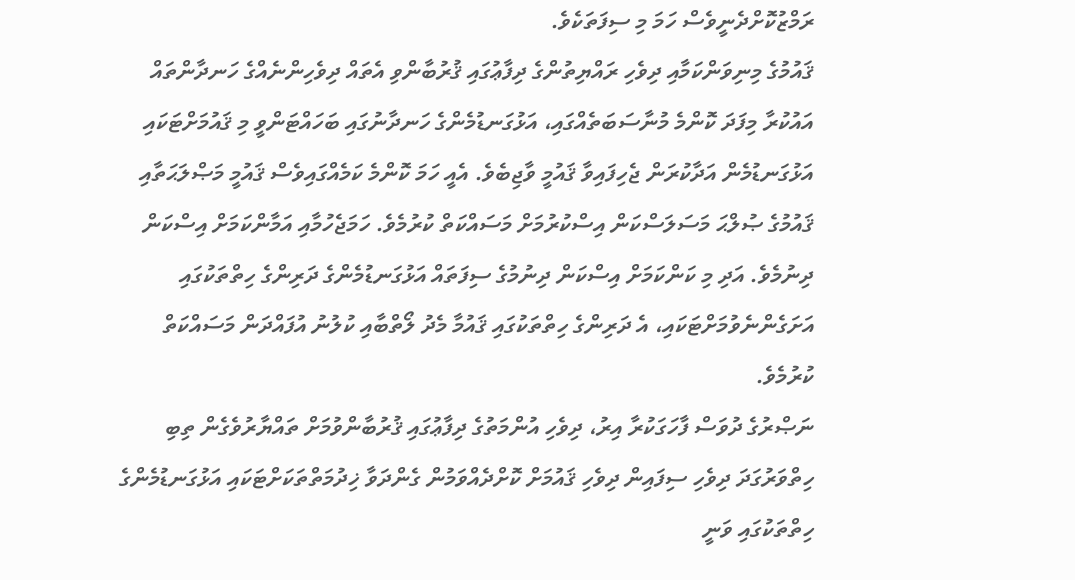ރަމްޒުކޮށްދެނީވެސް ހަމަ މި ސިފަތަކެވެ.
ޤައުމުގެ މިނިވަންކަމާއި ދިވެހި ރައްޔިތުންގެ ދިފާޢުގައި ޤުރުބާންވި އެތައް ދިވެހިންނެއްގެ ހަނދާންތައް އައުކުރާ މިފަދަ ކޮންމެ މުނާސަބަތެއްގައި، އަޅުގަނޑުމެންގެ ހަނދާނުގައި ބަހައްޓަންވީ މި ޤައުމަށްޓަކައި އަޅުގަނޑުމެން އަދާކުރަން ޖެހިފައިވާ ޤައުމީ ވާޖިބެވެ. އެއީ ހަމަ ކޮންމެ ކަމެއްގައިވެސް ޤައުމީ މަޞްލަޙަތާއި ޤައުމުގެ ޞުލްޙަ މަސަލަސްކަން އިސްކުރުމަށް މަސައްކަތް ކުރުމެވެ. ހަމަޖެހުމާއި އަމާންކަމަށް އިސްކަން ދިނުމެވެ. އަދި މި ކަންކަމަށް އިސްކަން ދިނުމުގެ ސިފަތައް އަޅުގަނޑުމެންގެ ދަރިންގެ ހިތްތަކުގައި އަށަގެންނެވުމަށްޓަކައި، އެ ދަރިންގެ ހިތްތަކުގައި ޤައުމާ މެދު ލޯތްބާއި ކުލުނު އުފައްދަން މަސައްކަތް ކުރުމެވެ.
ނަޞްރުގެ ދުވަސް ފާހަގަކުރާ އިރު، ދިވެހި އުންމަތުގެ ދިފާޢުގައި ޤުރުބާންވުމަށް ތައްޔާރުވެގެން ތިބި ހިތްވަރުގަދަ ދިވެހި ސިފައިން ދިވެހި ޤައުމަށް ކޮށްދެއްވަމުން ގެންދަވާ ޚިދުމަތްތަކަށްޓަކައި އަޅުގަނޑުމެންގެ ހިތްތަކުގައި ވަނީ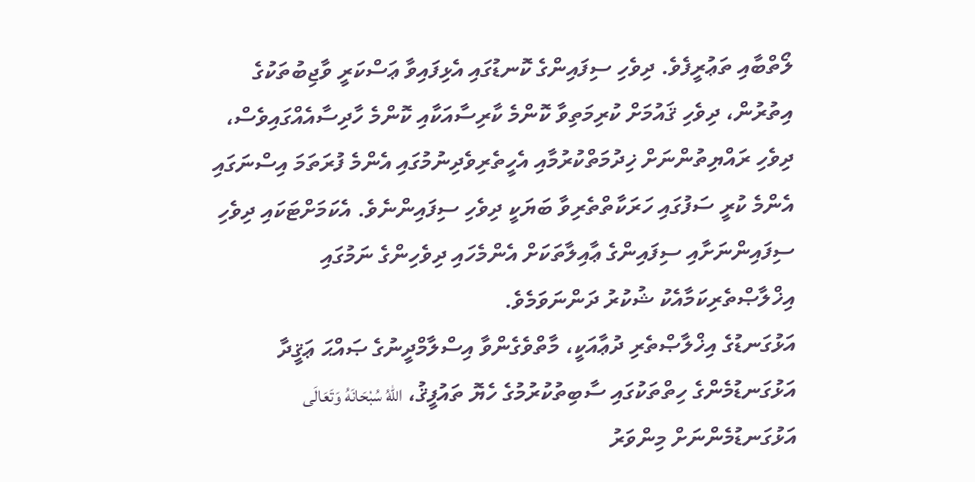ލޯތްބާއި ތަޢުރީފެވެ. ދިވެހި ސިފައިންގެ ކޮނޑުގައި އެޅިފައިވާ ޢަސްކަރީ ވާޖިބުތަކުގެ އިތުރުން، ދިވެހި ޤައުމަށް ކުރިމަތިވާ ކޮންމެ ކާރިސާއަކާއި ކޮންމެ ހާދިސާއެއްގައިވެސް، ދިވެހި ރައްޔިތުންނަށް ޚިދުމަތްކުރުމާއި އެހީތެރިވެދިނުމުގައި އެންމެ ފުރަތަމަ އިސްނަގައި އެންމެ ކުރީ ސަފުގައި ހަރަކާތްތެރިވާ ބަޔަކީ ދިވެހި ސިފައިންނެވެ. އެކަމަށްޓަކައި ދިވެހި ސިފައިންނަށާއި ސިފައިންގެ ޢާއިލާތަކަށް އެންމެހައި ދިވެހިންގެ ނަމުގައި އިޚްލާޞްތެރިކަމާއެކު ޝުކުރު ދަންނަވަމެވެ.
އަޅުގަނޑުގެ އިޚްލާޞްތެރި ދުޢާއަކީ، މާތްވެގެންވާ އިސްލާމްދީނުގެ ޞައްޙަ ޢަޤީދާ އަޅުގަނޑުމެންގެ ހިތްތަކުގައި ސާބިތުކުރުމުގެ ހެޔޮ ތައުފީޤު، اللهُ سُبْحَانَهُ وَتَعَالَى އަޅުގަނޑުމެންނަށް މިންވަރު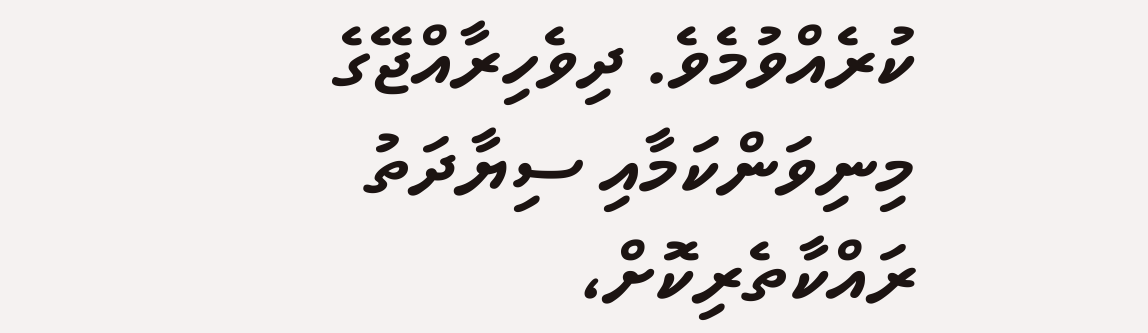ކުރެއްވުމެވެ. ދިވެހިރާއްޖޭގެ މިނިވަންކަމާއި ސިޔާދަތު ރައްކާތެރިކޮށް،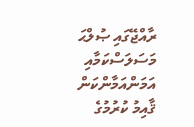ރާއްޖޭގައި ޞުލްޙަ މަސަލަސްކަމާއި އަމަންއަމާންކަން ޤާއިމު ކުރުމުގެ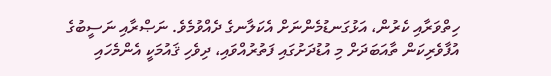ހިތްވަރާއި ކެރުން، އަޅުގަނޑުމެންނަށް އެކަލާނގެ ދެއްވުމެވެ. ނަޞްރާއި ނަސީބުގެ އުފާވެރިކަން ތާއަބަދަށް މި އުޑުދަށުގައި ފަތުރުއްވައި، ދިވެހި ޤައުމަކީ އެންމެހައި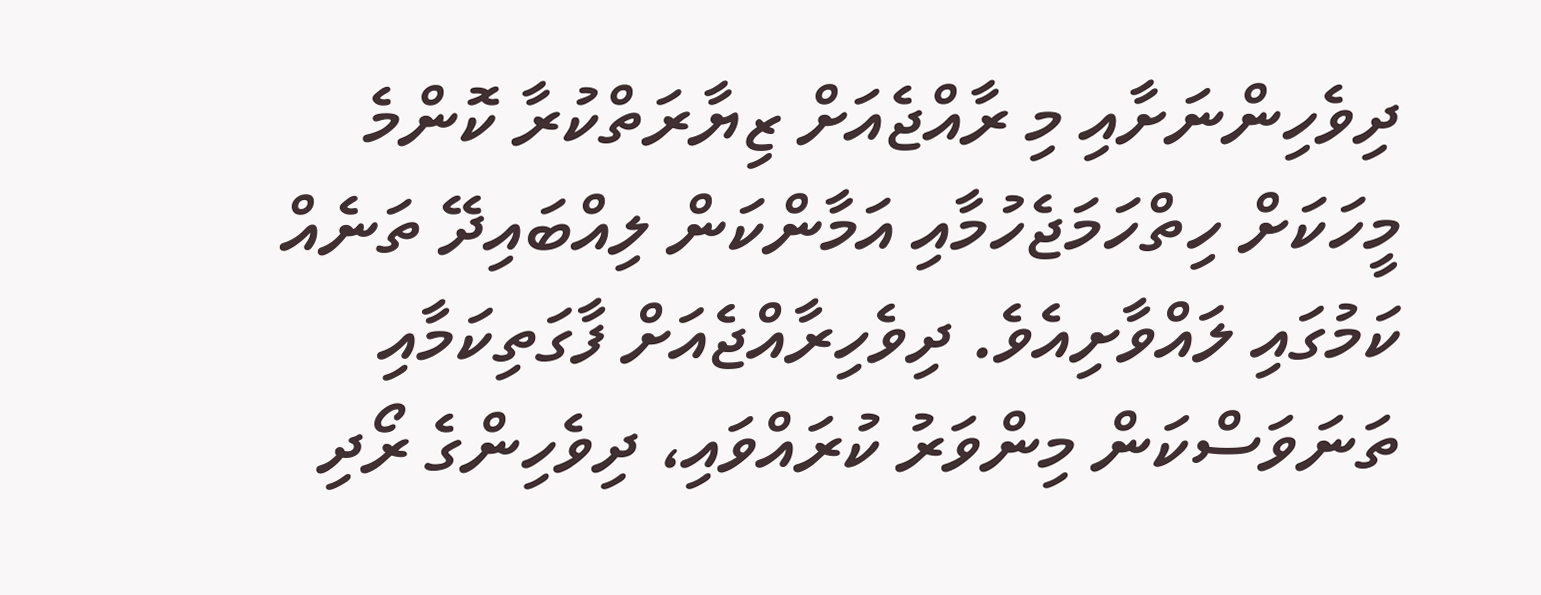ދިވެހިންނަށާއި މި ރާއްޖެއަށް ޒިޔާރަތްކުރާ ކޮންމެ މީހަކަށް ހިތްހަމަޖެހުމާއި އަމާންކަން ލިއްބައިދޭ ތަނެއް ކަމުގައި ލައްވާށިއެވެ. ދިވެހިރާއްޖެއަށް ފާގަތިކަމާއި ތަނަވަސްކަން މިންވަރު ކުރައްވައި، ދިވެހިންގެ ރޯދި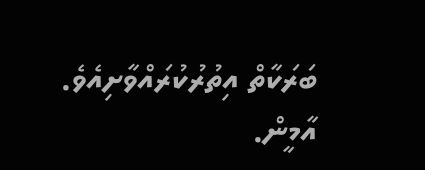ބަރަކާތް އިތުރުކުރައްވާށިއެވެ. އާމީން.